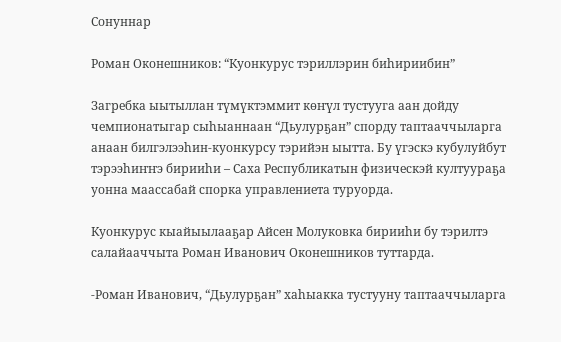Сонуннар

Роман Оконешников: “Куонкурус тэриллэрин биһириибин”

Загребка ыытыллан түмүктэммит көҥүл тустууга аан дойду чемпионатыгар сыһыаннаан “Дьулурҕан” спорду таптааччыларга анаан билгэлээһин-куонкурсу тэрийэн ыытта. Бу үгэскэ кубулуйбут тэрээһиҥҥэ бирииһи – Саха Республикатын физическэй култуураҕа уонна маассабай спорка управлениета туруорда.

Куонкурус кыайыылааҕар Айсен Молуковка бирииһи бу тэрилтэ салайааччыта Роман Иванович Оконешников туттарда.

-Роман Иванович, “Дьулурҕан” хаһыакка тустууну таптааччыларга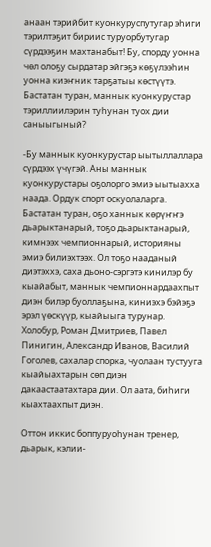анаан тэрийбит куонкуруспутугар эһиги тэрилтэҕит бириис туруорбутугар сүрдээҕин махтанабыт! Бу, спорду уонна чөл олоҕу сырдатар эйгэҕэ көҕүлээһин уонна киэҥник тарҕатыы көстүүтэ. Бастатан туран, маннык куонкурустар тэриллиилэрин туһунан туох дии саныыгыный?

-Бу маннык куонкурустар ыытыллаллара сүрдээх үчүгэй. Аны маннык куонкурустары оҕолорго эмиэ ыытыахха наада. Ордук спорт оскуолаларга. Бастатан туран, оҕо ханнык көрүҥҥэ дьарыктанарый, тоҕо дьарыктанарый, кимнээх чемпионнарый, историяны эмиэ билиэхтээх. Ол тоҕо нааданый диэтэххэ, саха дьоно-сэргэтэ кинилэр бу кыайабыт, маннык чемпионнардаахпыт диэн билэр буоллаҕына, киниэхэ бэйэҕэ эрэл үөскүүр, кыайыыга турунар. Холобур, Роман Дмитриев, Павел Пинигин, Александр Иванов, Василий Гоголев, сахалар спорка, чуолаан тустууга кыайыахтарын сөп диэн дакаастаатахтара дии. Ол аата, биһиги кыахтаахпыт диэн.

Оттон иккис боппуруоһунан тренер, дьарык, кэлии-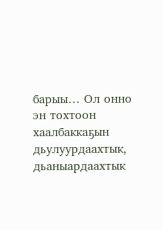барыы… Ол онно эн тохтоон хаалбаккаҕын дьулуурдаахтык, дьаныардаахтык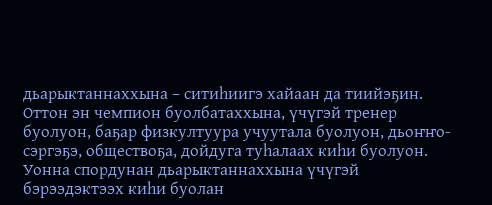дьарыктаннаххына – ситиһиигэ хайаан да тиийэҕин. Оттон эн чемпион буолбатаххына, үчүгэй тренер буолуон, баҕар физкултуура учуутала буолуон, дьоҥҥо-сэргэҕэ, обществоҕа, дойдуга туһалаах киһи буолуон. Уонна спордунан дьарыктаннаххына үчүгэй бэрээдэктээх киһи буолан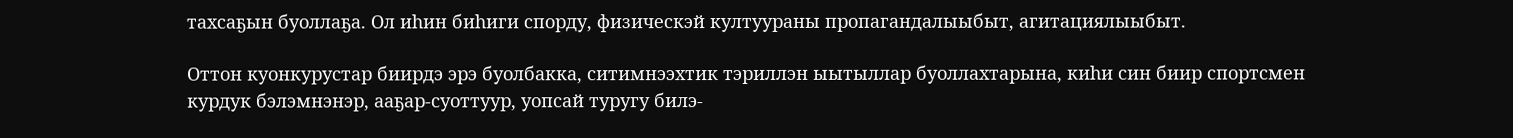тахсаҕын буоллаҕа. Ол иһин биһиги спорду, физическэй култуураны пропагандалыыбыт, агитациялыыбыт.

Оттон куонкурустар биирдэ эрэ буолбакка, ситимнээхтик тэриллэн ыытыллар буоллахтарына, киһи син биир спортсмен курдук бэлэмнэнэр, ааҕар-суоттуур, уопсай туругу билэ-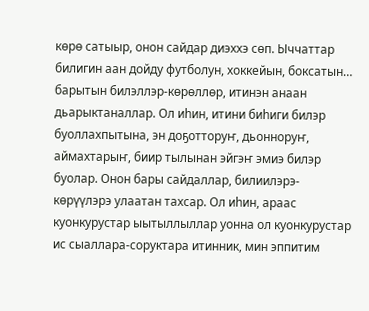көрө сатыыр, онон сайдар диэххэ сөп. Ыччаттар билигин аан дойду футболун, хоккейын, боксатын… барытын билэллэр-көрөллөр, итинэн анаан дьарыктаналлар. Ол иһин, итини биһиги билэр буоллахпытына, эн доҕотторуҥ, дьонноруҥ, аймахтарыҥ, биир тылынан эйгэҥ эмиэ билэр буолар. Онон бары сайдаллар, билиилэрэ-көрүүлэрэ улаатан тахсар. Ол иһин, араас куонкурустар ыытыллыллар уонна ол куонкурустар ис сыаллара-соруктара итинник, мин эппитим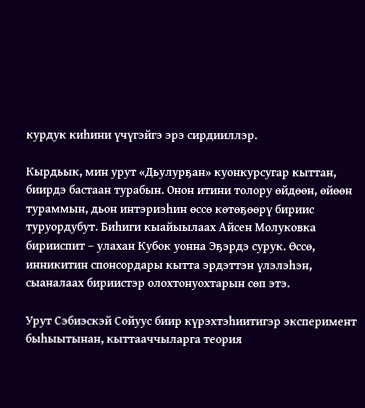курдук киһини үчүгэйгэ эрэ сирдииллэр.

Кырдьык, мин урут «Дьулурҕан» куонкурсугар кыттан, биирдэ бастаан турабын. Онон итини толору өйдөөн, өйөөн тураммын, дьон интэриэһин өссө көтөҕөөрү бириис туруордубут. Биһиги кыайыылаах Айсен Молуковка бирииспит – улахан Кубок уонна Эҕэрдэ сурук. Өссө, инникитин спонсордары кытта эрдэттэн үлэлэһэн, сыаналаах бириистэр олохтонуохтарын сөп этэ.

Урут Сэбиэскэй Сойуус биир күрэхтэһиитигэр эксперимент быһыытынан, кыттааччыларга теория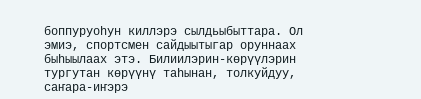боппуруоһун киллэрэ сылдьыбыттара. Ол эмиэ, спортсмен сайдыытыгар оруннаах быһыылаах этэ. Билиилэрин-көрүүлэрин тургутан көрүүнү таһынан, толкуйдуу, саҥара-иҥэрэ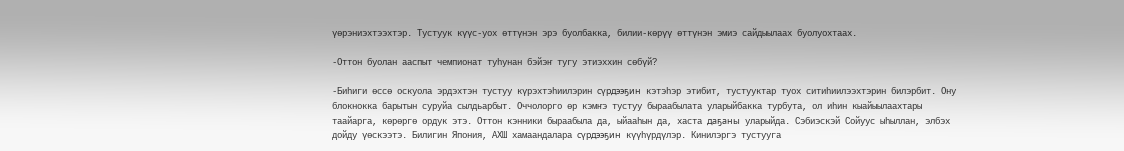үөрэниэхтээхтэр. Тустуук күүс-уох өттүнэн эрэ буолбакка, билии-көрүү өттүнэн эмиэ сайдыылаах буолуохтаах.

-Оттон буолан ааспыт чемпионат туһунан бэйэҥ тугу этиэххин сөбүй?

-Биһиги өссө оскуола эрдэхтэн тустуу күрэхтэһиилэрин сүрдээҕин кэтэһэр этибит, тустууктар туох ситиһиилээхтэрин билэрбит. Ону блокнокка барытын суруйа сылдьарбыт. Оччолорго өр кэмҥэ тустуу быраабылата уларыйбакка турбута, ол иһин кыайыылаахтары таайарга, көрөргө ордук этэ. Оттон кэнники быраабыла да, ыйааһын да, хаста даҕаны уларыйда. Сэбиэскэй Сойуус ыһыллан, элбэх дойду үөскээтэ. Билигин Япония, АХШ хамаандалара сүрдээҕин күүһүрдүлэр. Кинилэргэ тустууга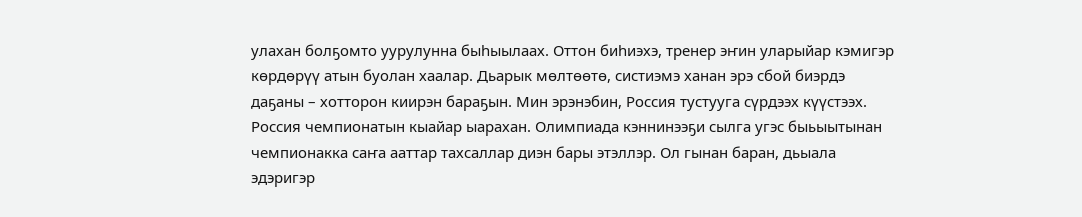улахан болҕомто уурулунна быһыылаах. Оттон биһиэхэ, тренер эҥин уларыйар кэмигэр көрдөрүү атын буолан хаалар. Дьарык мөлтөөтө, систиэмэ ханан эрэ сбой биэрдэ даҕаны – хотторон киирэн бараҕын. Мин эрэнэбин, Россия тустууга сүрдээх күүстээх. Россия чемпионатын кыайар ыарахан. Олимпиада кэннинээҕи сылга угэс быьыытынан чемпионакка саҥа ааттар тахсаллар диэн бары этэллэр. Ол гынан баран, дьыала эдэригэр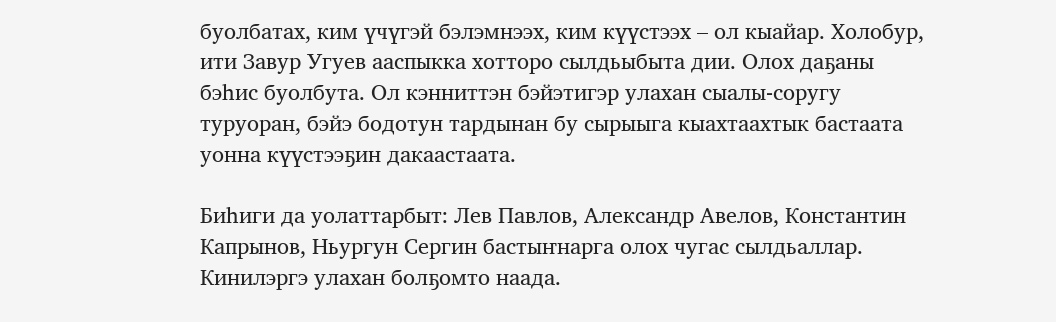буолбатах, ким үчүгэй бэлэмнээх, ким күүстээх – ол кыайар. Холобур, ити Завур Угуев ааспыкка хотторо сылдьыбыта дии. Олох даҕаны бэһис буолбута. Ол кэнниттэн бэйэтигэр улахан сыалы-соругу туруоран, бэйэ бодотун тардынан бу сырыыга кыахтаахтык бастаата уонна күүстээҕин дакаастаата.

Биһиги да уолаттарбыт: Лев Павлов, Александр Авелов, Константин Капрынов, Ньургун Сергин бастыҥнарга олох чугас сылдьаллар. Кинилэргэ улахан болҕомто наада.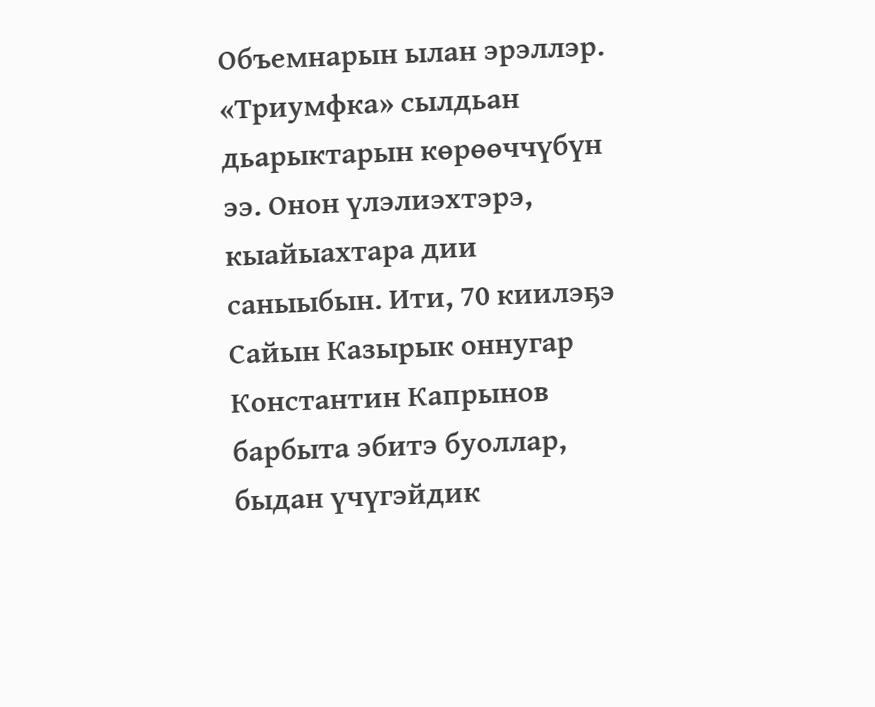Объемнарын ылан эрэллэр. «Триумфка» сылдьан дьарыктарын көрөөччүбүн ээ. Онон үлэлиэхтэрэ, кыайыахтара дии саныыбын. Ити, 70 киилэҕэ Сайын Казырык оннугар Константин Капрынов барбыта эбитэ буоллар, быдан үчүгэйдик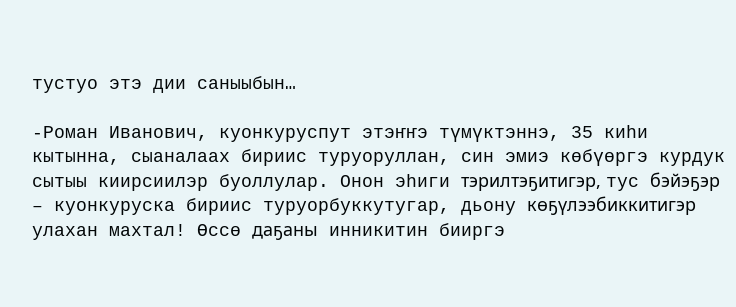тустуо этэ дии саныыбын…

-Роман Иванович, куонкуруспут этэҥҥэ түмүктэннэ, 35 киһи кытынна, сыаналаах бириис туруоруллан, син эмиэ көбүөргэ курдук сытыы киирсиилэр буоллулар. Онон эһиги тэрилтэҕитигэр, тус бэйэҕэр – куонкуруска бириис туруорбуккутугар, дьону көҕүлээбиккитигэр улахан махтал! Өссө даҕаны инникитин бииргэ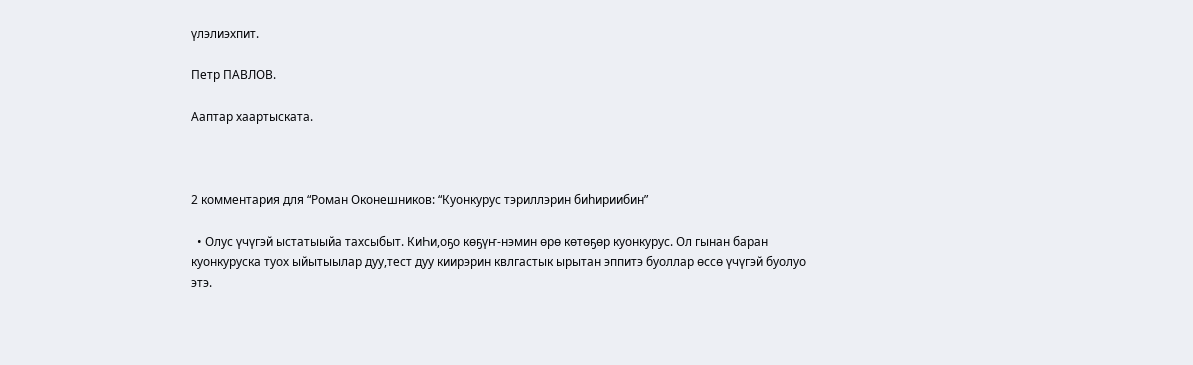үлэлиэхпит.

Петр ПАВЛОВ.

Ааптар хаартыската.



2 комментария для “Роман Оконешников: “Куонкурус тэриллэрин биһириибин”

  • Олус үчүгэй ыстатыыйа тахсыбыт. КиҺи,оҕо көҕүҥ-нэмин өрө көтөҕөр куонкурус. Ол гынан баран куонкуруска туох ыйытыылар дуу,тест дуу киирэрин квлгастык ырытан эппитэ буоллар өссө үчүгэй буолуо этэ.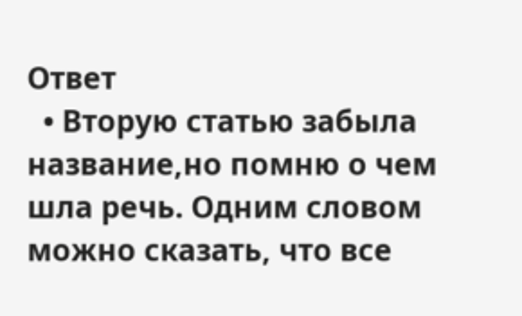Ответ
  • Вторую статью забыла название,но помню о чем шла речь. Одним словом можно сказать, что все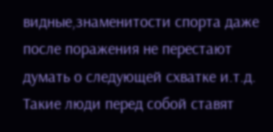видные,знаменитости спорта даже после поражения не перестают думать о следующей схватке и.т.д. Такие люди перед собой ставят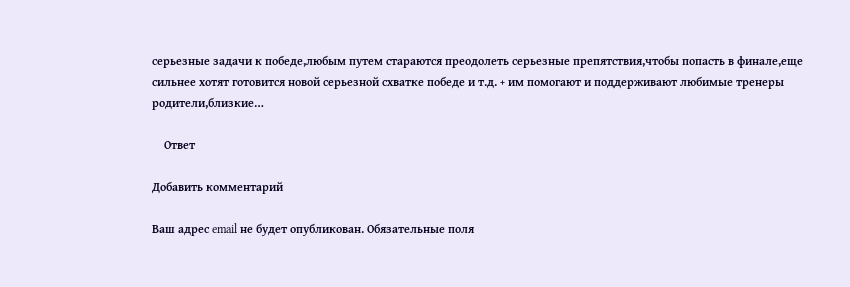серьезные задачи к победе,любым путем стараются преодолеть серьезные препятствия,чтобы попасть в финале,еще сильнее хотят готовится новой серьезной схватке победе и т.д. + им помогают и поддерживают любимые тренеры родители,близкие…

    Ответ

Добавить комментарий

Ваш адрес email не будет опубликован. Обязательные поля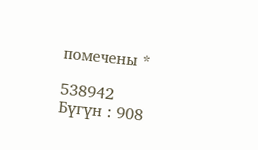помечены *

538942
Бүгүн : 908